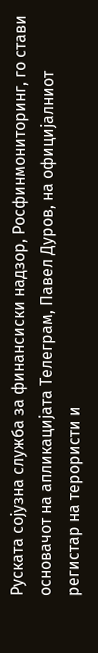Руската сојузна служба за финансиски надзор, Росфинмониторинг, го стави основачот на апликацијата Телеграм, Павел Дуров, на официјалниот регистар на терористи и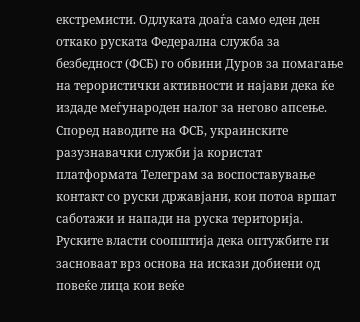екстремисти. Одлуката доаѓа само еден ден откако руската Федерална служба за безбедност (ФСБ) го обвини Дуров за помагање на терористички активности и најави дека ќе издаде меѓународен налог за негово апсење.
Според наводите на ФСБ, украинските разузнавачки служби ја користат платформата Телеграм за воспоставување контакт со руски државјани, кои потоа вршат саботажи и напади на руска територија. Руските власти соопштија дека оптужбите ги засноваат врз основа на искази добиени од повеќе лица кои веќе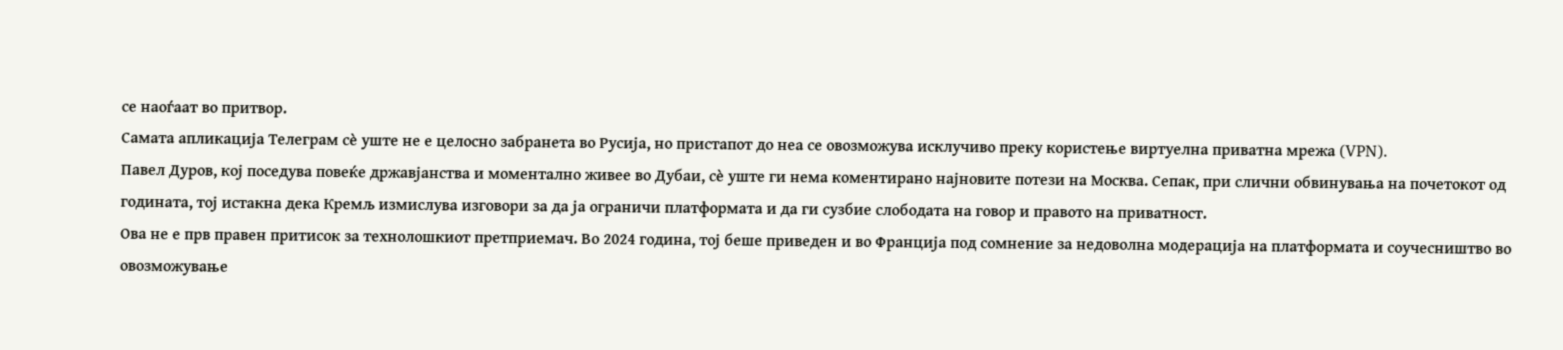се наоѓаат во притвор.
Самата апликација Телеграм сè уште не е целосно забранета во Русија, но пристапот до неа се овозможува исклучиво преку користење виртуелна приватна мрежа (VPN).
Павел Дуров, кој поседува повеќе државјанства и моментално живее во Дубаи, сè уште ги нема коментирано најновите потези на Москва. Сепак, при слични обвинувања на почетокот од годината, тој истакна дека Кремљ измислува изговори за да ја ограничи платформата и да ги сузбие слободата на говор и правото на приватност.
Ова не е прв правен притисок за технолошкиот претприемач. Во 2024 година, тој беше приведен и во Франција под сомнение за недоволна модерација на платформата и соучесништво во овозможување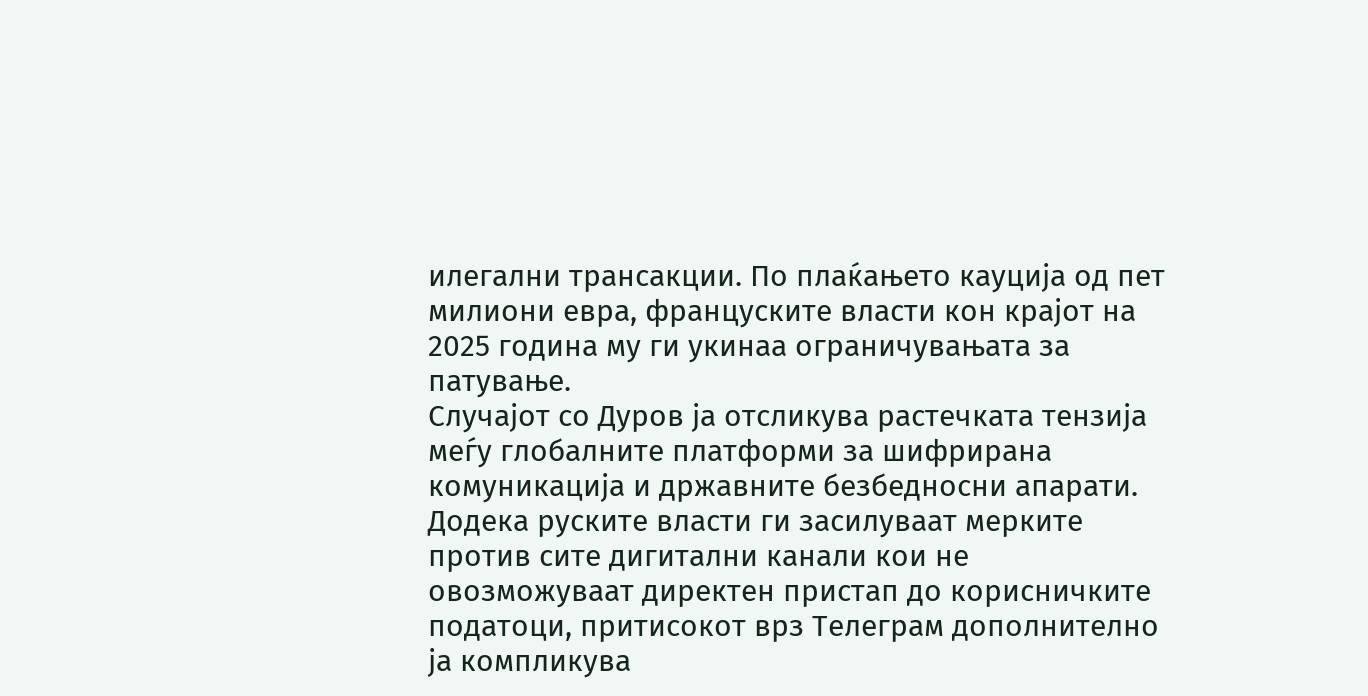илегални трансакции. По плаќањето кауција од пет милиони евра, француските власти кон крајот на 2025 година му ги укинаа ограничувањата за патување.
Случајот со Дуров ја отсликува растечката тензија меѓу глобалните платформи за шифрирана комуникација и државните безбедносни апарати. Додека руските власти ги засилуваат мерките против сите дигитални канали кои не овозможуваат директен пристап до корисничките податоци, притисокот врз Телеграм дополнително ја компликува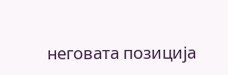неговата позиција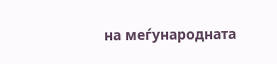на меѓународната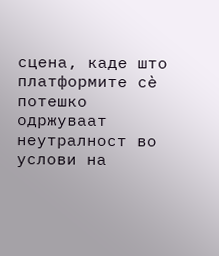сцена, каде што платформите сè потешко одржуваат неутралност во услови на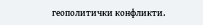геополитички конфликти.